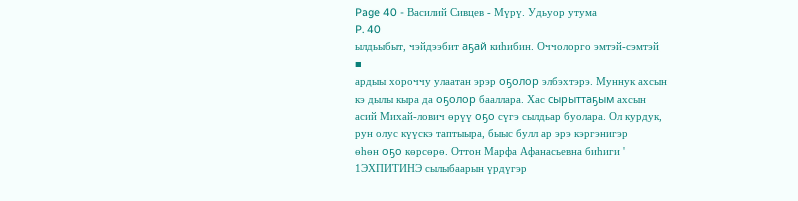Page 40 - Василий Сивцев - Мүрү. Удьуор утума
P. 40
ылдьыбыт, чэйдээбит аҕай киһибин. Оччолорго эмтэй-сэмтэй
■
ардыы хороччу улаатан эрэр оҕолор элбэхтэрэ. Муннук ахсын
кэ дылы кыра да оҕолор бааллара. Хас сырыттаҕым ахсын
асий Михай-лович өрүү оҕо сүгэ сылдьар буолара. Ол курдук,
рун олус күүскэ таптыыра, быыс булл ар эрэ кэргэнигэр
өһөн оҕо көрсөрө. Оттон Марфа Афанасьевна биһиги '
1ЭХПИТИНЭ сылыбаарын үрдүгэр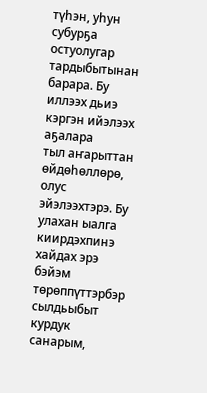түһэн, уһун субурҕа остуолугар
тардыбытынан барара. Бу иллээх дьиэ кэргэн ийэлээх аҕалара
тыл аҥарыттан өйдөһөллөрө, олус эйэлээхтэрэ. Бу улахан ыалга
киирдэхпинэ хайдах эрэ бэйэм төрөппүттэрбэр сылдьыбыт курдук
санарым,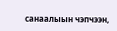санаалыын чэпчээн,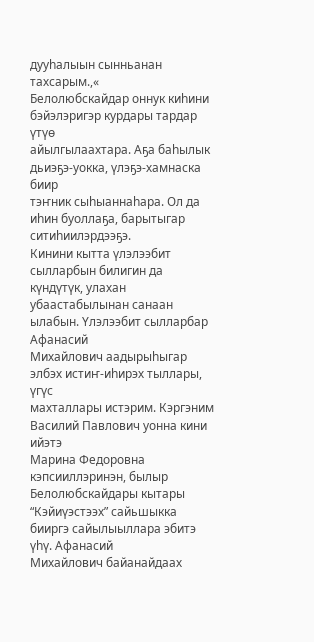дууһалыын сынньанан тахсарым.,«
Белолюбскайдар оннук киһини бэйэлэригэр курдары тардар үтүө
айылгылаахтара. Аҕа баһылык дьиэҕэ-уокка, үлэҕэ-хамнаска биир
тэҥник сыһыаннаһара. Ол да иһин буоллаҕа, барытыгар
ситиһиилэрдээҕэ.
Кинини кытта үлэлээбит сылларбын билигин да күндүтүк, улахан
убаастабылынан санаан ылабын. Үлэлээбит сылларбар Афанасий
Михайлович аадырыһыгар элбэх истиҥ-иһирэх тыллары, үгүс
махталлары истэрим. Кэргэним Василий Павлович уонна кини ийэтэ
Марина Федоровна кэпсииллэринэн, былыр Белолюбскайдары кытары
“Кэйиүэстээх” сайьшыкка бииргэ сайылыыллара эбитэ үһү. Афанасий
Михайлович байанайдаах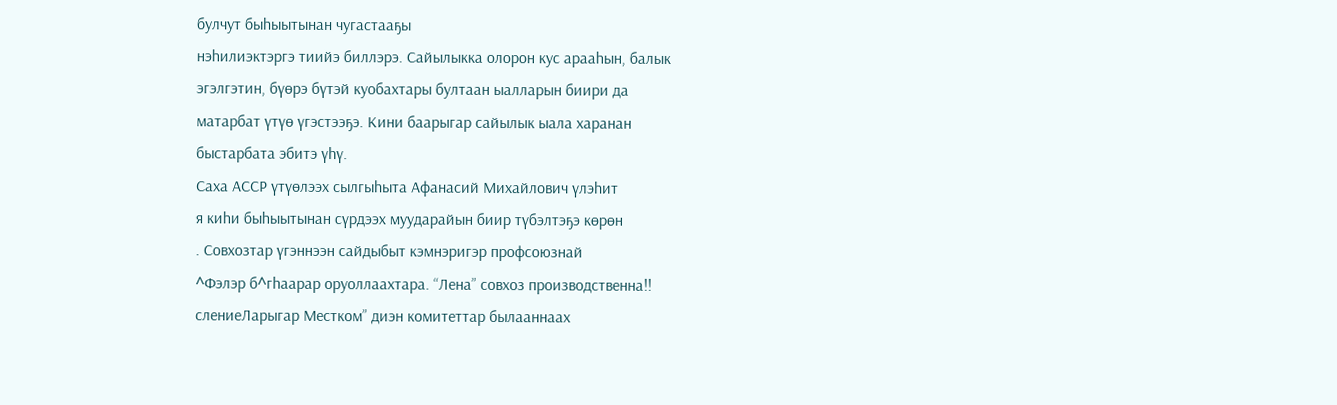булчут быһыытынан чугастааҕы
нэһилиэктэргэ тиийэ биллэрэ. Сайылыкка олорон кус арааһын, балык
эгэлгэтин, бүөрэ бүтэй куобахтары бултаан ыалларын биири да
матарбат үтүө үгэстээҕэ. Кини баарыгар сайылык ыала харанан
быстарбата эбитэ үһү.
Саха АССР үтүөлээх сылгыһыта Афанасий Михайлович үлэһит
я киһи быһыытынан сүрдээх муударайын биир түбэлтэҕэ көрөн
. Совхозтар үгэннээн сайдыбыт кэмнэригэр профсоюзнай
^Фэлэр б^гһаарар оруоллаахтара. “Лена” совхоз производственна!!
слениеЛарыгар Местком” диэн комитеттар былааннаах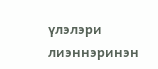үлэлэри
лиэннэринэн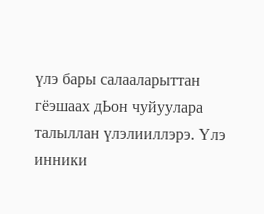үлэ бары салааларыттан
гёэшаах дЬон чуйуулара талыллан үлэлииллэрэ. Үлэ инники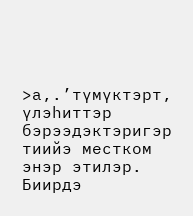>а,.’түмүктэрт, үлэһиттэр бэрээдэктэригэр тиийэ местком
энэр этилэр. Биирдэ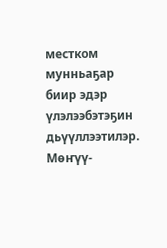местком мунньаҕар биир эдэр
үлэлээбэтэҕин дьүүллээтилэр. Мөҥүү-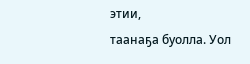этии,
таанаҕа буолла. Уол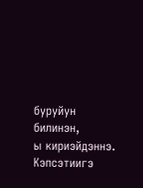буруйун билинэн,
ы кириэйдэннэ. Кэпсэтиигэ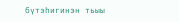бүтэһигинэн тьыы